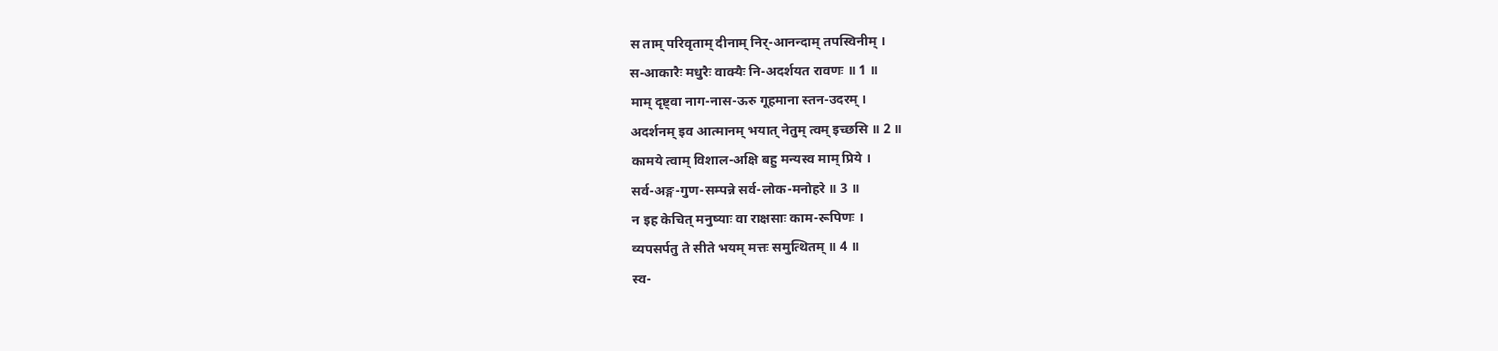स ताम् परिवृताम् दीनाम् निर्-आनन्दाम् तपस्विनीम् ।
स-आकारैः मधुरैः वाक्यैः नि-अदर्शयत रावणः ॥ 1 ॥
माम् दृष्ट्वा नाग-नास-ऊरु गूहमाना स्तन-उदरम् ।
अदर्शनम् इव आत्मानम् भयात् नेतुम् त्वम् इच्छसि ॥ 2 ॥
कामये त्वाम् विशाल-अक्षि बहु मन्यस्व माम् प्रिये ।
सर्व-अङ्ग-गुण-सम्पन्ने सर्व-लोक-मनोहरे ॥ 3 ॥
न इह केचित् मनुष्याः वा राक्षसाः काम-रूपिणः ।
व्यपसर्पतु ते सीते भयम् मत्तः समुत्थितम् ॥ 4 ॥
स्व-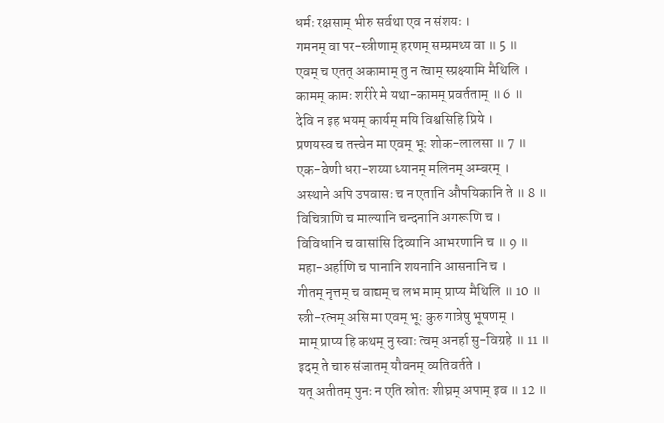धर्मः रक्षसाम् भीरु सर्वथा एव न संशयः ।
गमनम् वा पर-स्त्रीणाम् हरणम् सम्प्रमथ्य वा ॥ 5 ॥
एवम् च एतत् अकामाम् तु न त्वाम् स्प्रक्ष्यामि मैथिलि ।
कामम् कामः शरीरे मे यथा-कामम् प्रवर्तताम् ॥ 6 ॥
देवि न इह भयम् कार्यम् मयि विश्वसिहि प्रिये ।
प्रणयस्व च तत्त्वेन मा एवम् भूः शोक-लालसा ॥ 7 ॥
एक-वेणी धरा-शय्या ध्यानम् मलिनम् अम्बरम् ।
अस्थाने अपि उपवासः च न एतानि औपयिकानि ते ॥ 8 ॥
विचित्राणि च माल्यानि चन्दनानि अगरूणि च ।
विविधानि च वासांसि दिव्यानि आभरणानि च ॥ 9 ॥
महा-अर्हाणि च पानानि शयनानि आसनानि च ।
गीतम् नृत्तम् च वाद्यम् च लभ माम् प्राप्य मैथिलि ॥ 10 ॥
स्त्री-रत्नम् असि मा एवम् भूः कुरु गात्रेषु भूषणम् ।
माम् प्राप्य हि कथम् नु स्वाः त्वम् अनर्हा सु-विग्रहे ॥ 11 ॥
इदम् ते चारु संजातम् यौवनम् व्यतिवर्तते ।
यत् अतीतम् पुनः न एति स्रोतः शीघ्रम् अपाम् इव ॥ 12 ॥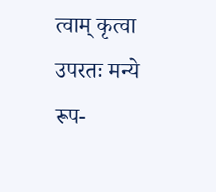त्वाम् कृत्वा उपरतः मन्ये रूप-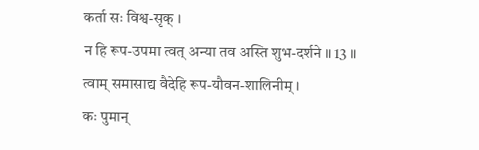कर्ता सः विश्व-सृक् ।
न हि रूप-उपमा त्वत् अन्या तव अस्ति शुभ-दर्शने ॥ 13 ॥
त्वाम् समासाद्य वैदेहि रूप-यौवन-शालिनीम् ।
कः पुमान्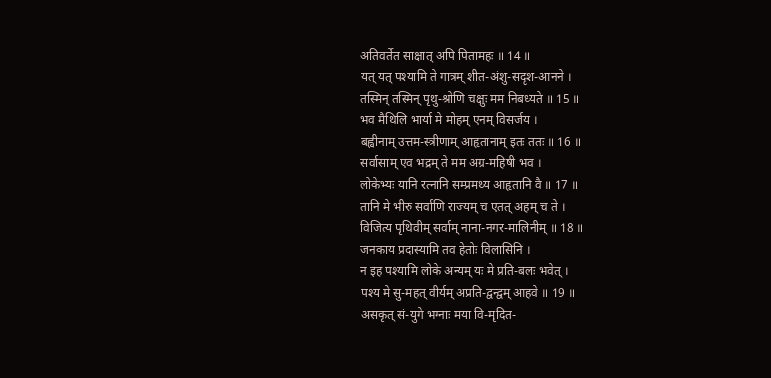अतिवर्तेत साक्षात् अपि पितामहः ॥ 14 ॥
यत् यत् पश्यामि ते गात्रम् शीत-अंशु-सदृश-आनने ।
तस्मिन् तस्मिन् पृथु-श्रोणि चक्षुः मम निबध्यते ॥ 15 ॥
भव मैथिलि भार्या मे मोहम् एनम् विसर्जय ।
बह्वीनाम् उत्तम-स्त्रीणाम् आहृतानाम् इतः ततः ॥ 16 ॥
सर्वासाम् एव भद्रम् ते मम अग्र-महिषी भव ।
लोकेभ्यः यानि रत्नानि सम्प्रमथ्य आहृतानि वै ॥ 17 ॥
तानि मे भीरु सर्वाणि राज्यम् च एतत् अहम् च ते ।
विजित्य पृथिवीम् सर्वाम् नाना-नगर-मालिनीम् ॥ 18 ॥
जनकाय प्रदास्यामि तव हेतोः विलासिनि ।
न इह पश्यामि लोके अन्यम् यः मे प्रति-बलः भवेत् ।
पश्य मे सु-महत् वीर्यम् अप्रति-द्वन्द्वम् आहवे ॥ 19 ॥
असकृत् सं-युगे भग्नाः मया वि-मृदित-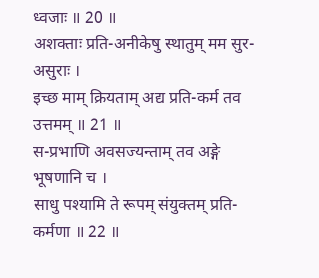ध्वजाः ॥ 20 ॥
अशक्ताः प्रति-अनीकेषु स्थातुम् मम सुर-असुराः ।
इच्छ माम् क्रियताम् अद्य प्रति-कर्म तव उत्तमम् ॥ 21 ॥
स-प्रभाणि अवसज्यन्ताम् तव अङ्गे भूषणानि च ।
साधु पश्यामि ते रूपम् संयुक्तम् प्रति-कर्मणा ॥ 22 ॥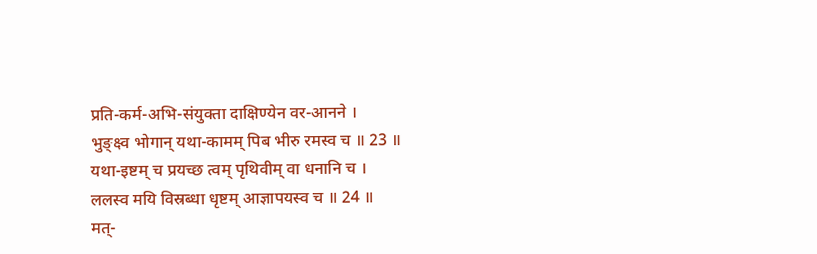प्रति-कर्म-अभि-संयुक्ता दाक्षिण्येन वर-आनने ।
भुङ्क्ष्व भोगान् यथा-कामम् पिब भीरु रमस्व च ॥ 23 ॥
यथा-इष्टम् च प्रयच्छ त्वम् पृथिवीम् वा धनानि च ।
ललस्व मयि विस्रब्धा धृष्टम् आज्ञापयस्व च ॥ 24 ॥
मत्-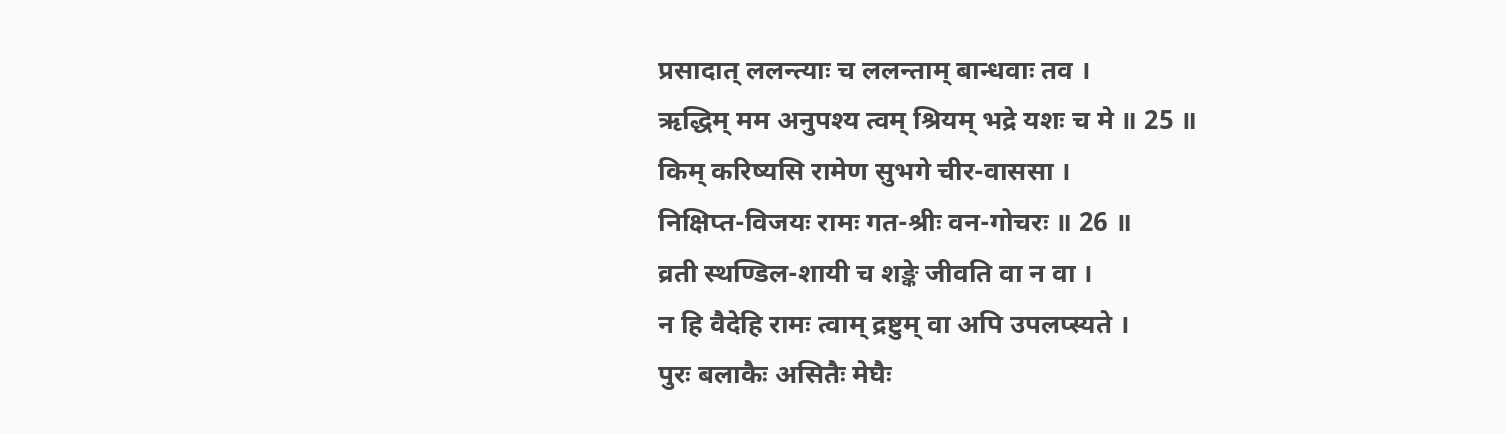प्रसादात् ललन्त्याः च ललन्ताम् बान्धवाः तव ।
ऋद्धिम् मम अनुपश्य त्वम् श्रियम् भद्रे यशः च मे ॥ 25 ॥
किम् करिष्यसि रामेण सुभगे चीर-वाससा ।
निक्षिप्त-विजयः रामः गत-श्रीः वन-गोचरः ॥ 26 ॥
व्रती स्थण्डिल-शायी च शङ्के जीवति वा न वा ।
न हि वैदेहि रामः त्वाम् द्रष्टुम् वा अपि उपलप्स्यते ।
पुरः बलाकैः असितैः मेघैः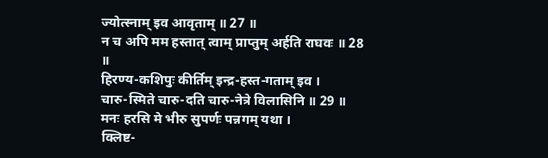ज्योत्स्नाम् इव आवृताम् ॥ 27 ॥
न च अपि मम हस्तात् त्वाम् प्राप्तुम् अर्हति राघवः ॥ 28 ॥
हिरण्य-कशिपुः कीर्तिम् इन्द्र-हस्त-गताम् इव ।
चारु-स्मिते चारु-दति चारु-नेत्रे विलासिनि ॥ 29 ॥
मनः हरसि मे भीरु सुपर्णः पन्नगम् यथा ।
क्लिष्ट-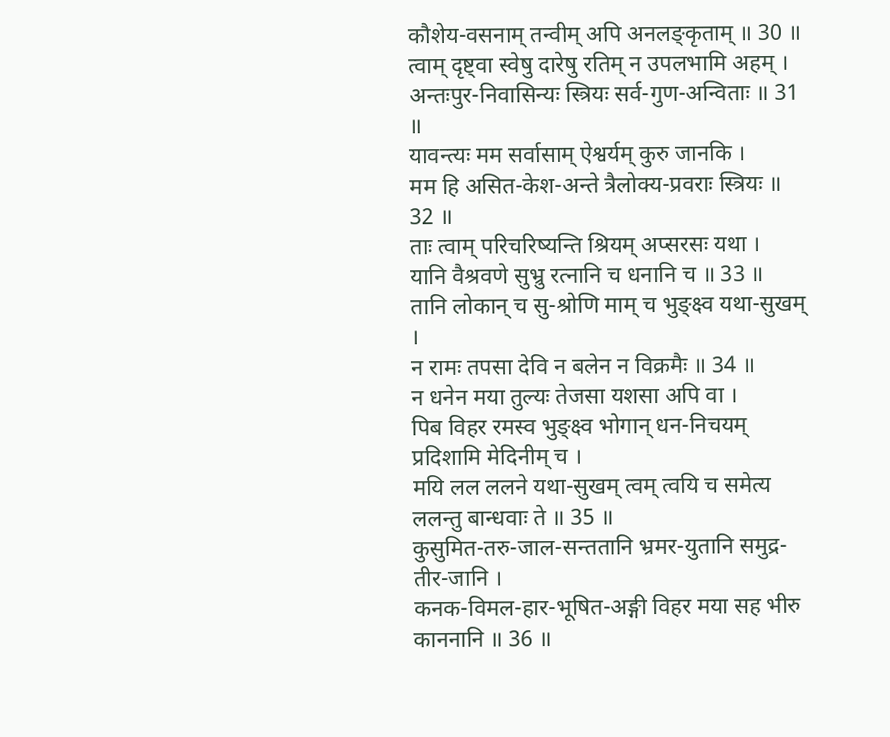कौशेय-वसनाम् तन्वीम् अपि अनलङ्कृताम् ॥ 30 ॥
त्वाम् दृष्ट्वा स्वेषु दारेषु रतिम् न उपलभामि अहम् ।
अन्तःपुर-निवासिन्यः स्त्रियः सर्व-गुण-अन्विताः ॥ 31 ॥
यावन्त्यः मम सर्वासाम् ऐश्वर्यम् कुरु जानकि ।
मम हि असित-केश-अन्ते त्रैलोक्य-प्रवराः स्त्रियः ॥ 32 ॥
ताः त्वाम् परिचरिष्यन्ति श्रियम् अप्सरसः यथा ।
यानि वैश्रवणे सुभ्रु रत्नानि च धनानि च ॥ 33 ॥
तानि लोकान् च सु-श्रोणि माम् च भुङ्क्ष्व यथा-सुखम् ।
न रामः तपसा देवि न बलेन न विक्रमैः ॥ 34 ॥
न धनेन मया तुल्यः तेजसा यशसा अपि वा ।
पिब विहर रमस्व भुङ्क्ष्व भोगान् धन-निचयम् प्रदिशामि मेदिनीम् च ।
मयि लल ललने यथा-सुखम् त्वम् त्वयि च समेत्य ललन्तु बान्धवाः ते ॥ 35 ॥
कुसुमित-तरु-जाल-सन्ततानि भ्रमर-युतानि समुद्र-तीर-जानि ।
कनक-विमल-हार-भूषित-अङ्गी विहर मया सह भीरु काननानि ॥ 36 ॥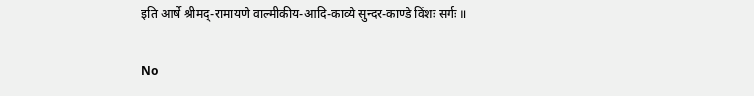इति आर्षे श्रीमद्-रामायणे वाल्मीकीय-आदि-काव्ये सुन्दर-काण्डे विंशः सर्गः ॥

No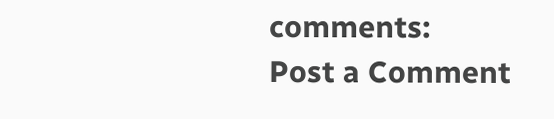comments:
Post a Comment